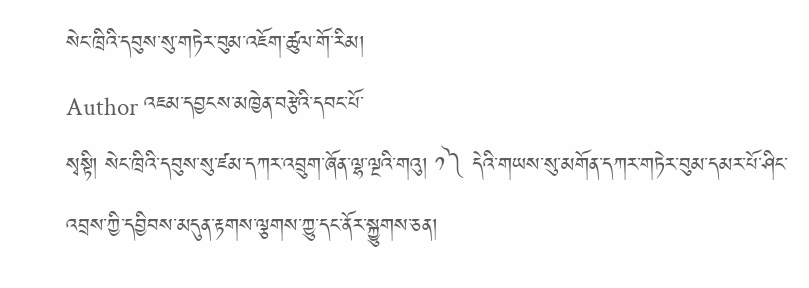སེང་ཁྲིའི་དབུས་སུ་གཏེར་བུམ་འཇོག་ཚུལ་གོ་རིམ།
Author འཇམ་དབྱངས་མཁྱེན་བརྩེའི་དབང་པོ་
སྭསྟི། སེང་ཁྲིའི་དབུས་སུ་ཛམ་དཀར་འབྲུག་ཞོན་ལྷ་ལྔའི་གའུ། ༡༽ དེའི་གཡས་སུ་མགོན་དཀར་གཏེར་བུམ་དམར་པོ་ཤིང་འབྲས་ཀྱི་དབྱིབས་མདུན་རྟགས་ལྕགས་ཀྱུ་དང་ནོར་སྐྱུགས་ཅན།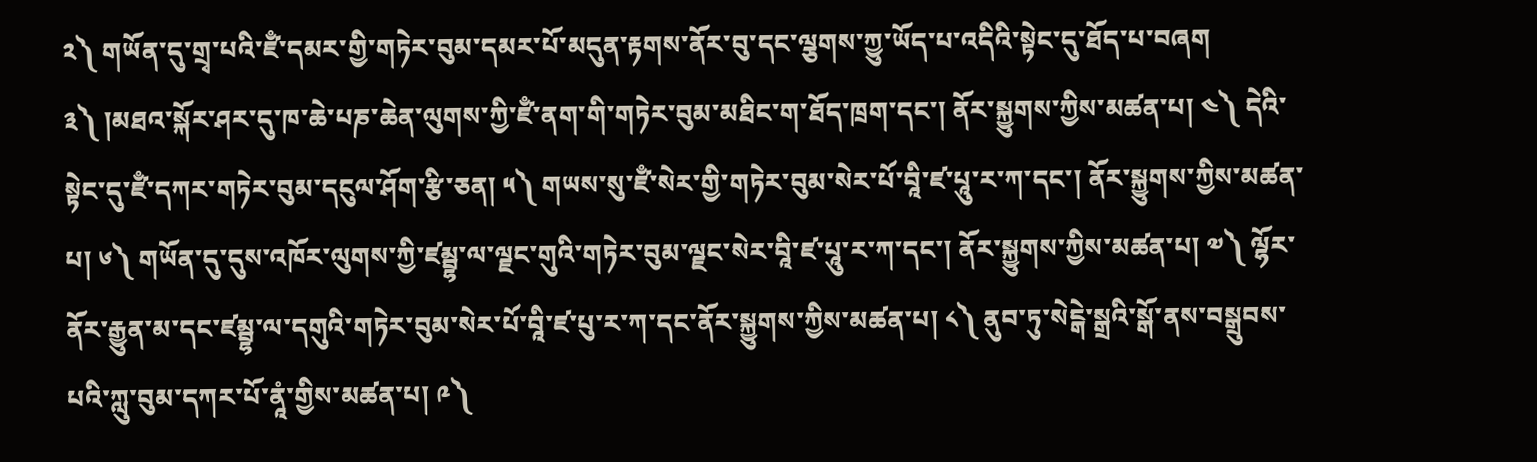༢༽ གཡོན་དུ་གྲྭ་པའི་ཛྃ་དམར་གྱི་གཏེར་བུམ་དམར་པོ་མདུན་རྟགས་ནོར་བུ་དང་ལྕགས་ཀྱུ་ཡོད་པ་འདིའི་སྟེང་དུ་ཐོད་པ་བཞག ༣༽ །མཐའ་སྐོར་ཤར་དུ་ཁ་ཆེ་པཎ་ཆེན་ལུགས་ཀྱི་ཛྃ་ནག་གི་གཏེར་བུམ་མཐིང་ག་ཐོད་ཁྲག་དང་། ནོར་སྐྱུགས་ཀྱིས་མཚན་པ། ༤༽ དེའི་སྟེང་དུ་ཛྃ་དཀར་གཏེར་བུམ་དངུལ་ཤོག་རྩི་ཅན། ༥༽ གཡས་སུ་ཛྃ་སེར་གྱི་གཏེར་བུམ་སེར་པོ་བཱི་ཛ་པཱུ་ར་ཀ་དང་། ནོར་སྐྱུགས་ཀྱིས་མཚན་པ། ༦༽ གཡོན་དུ་དུས་འཁོར་ལུགས་ཀྱི་ཛམྦྷ་ལ་ལྗང་གུའི་གཏེར་བུམ་ལྗང་སེར་བཱི་ཛ་པཱུ་ར་ཀ་དང་། ནོར་སྐྱུགས་ཀྱིས་མཚན་པ། ༧༽ ལྷོར་ནོར་རྒྱུན་མ་དང་ཛམྦྷ་ལ་དགུའི་གཏེར་བུམ་སེར་པོ་བཱི་ཛ་པུ་ར་ཀ་དང་ནོར་སྐྱུགས་ཀྱིས་མཚན་པ། ༨༽ ནུབ་ཏུ་སེངྒེ་སྒྲའི་སྒོ་ནས་བསྒྲུབས་པའི་ཀླུ་བུམ་དཀར་པོ་ནཱཾ་གྱིས་མཚན་པ། ༩༽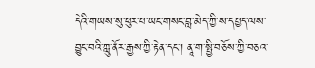དེའི་གཡས་སུ་ཕུར་པ་ཡང་གསང་བླ་མེད་ཀྱི་ས་དཔྱད་ལས་བྱུང་བའི་ཀླུ་ནོར་རྒྱས་ཀྱི་རྟེན་དང་། ནཱ་ག་སྤྱི་བཅོས་ཀྱི་བཅའ་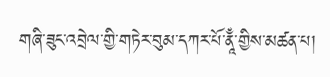གཞི་ཟུང་འབྲེལ་གྱི་གཏེར་བུམ་དཀར་པོ་ནཱྃ་གྱིས་མཚན་པ།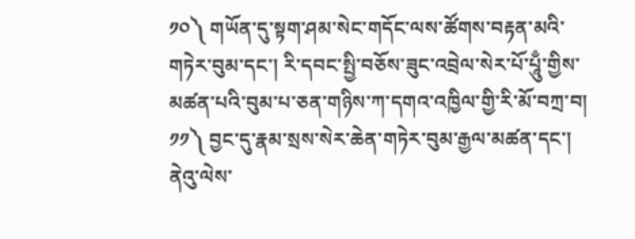༡༠༽ གཡོན་དུ་སྟག་ཤམ་སེང་གདོང་ལས་ཚོགས་བརྟན་མའི་གཏེར་བུམ་དང་། རི་དབང་སྤྱི་བཅོས་ཟུང་འབྲེལ་སེར་པོ་པཱུྃ་གྱིས་མཚན་པའི་བུམ་པ་ཅན་གཉིས་ཀ་དགའ་འཁྱིལ་གྱི་རི་མོ་བཀྲ་བ། ༡༡༽ བྱང་དུ་རྣམ་སྲས་སེར་ཆེན་གཏེར་བུམ་རྒྱལ་མཚན་དང་། ནེའུ་ལེས་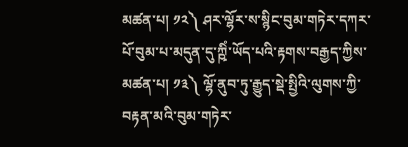མཚན་པ། ༡༢༽ ཤར་ལྷོར་ས་སྙིང་བུམ་གཏེར་དཀར་པོ་བུམ་པ་མདུན་དུ་ཀྵིཾ་ཡོད་པའི་རྟགས་བརྒྱད་ཀྱིས་མཚན་པ། ༡༣༽ ལྷོ་ནུབ་ཏུ་རྒྱུད་སྡེ་སྤྱིའི་ལུགས་ཀྱི་བརྟན་མའི་བུམ་གཏེར་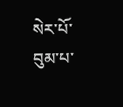སེར་པོ་བུམ་པ་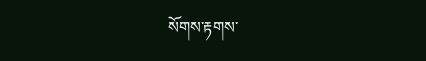སོགས་རྟགས་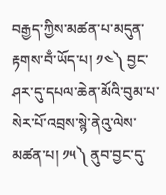བརྒྱད་ཀྱིས་མཚན་པ་མདུན་རྟགས་བྃ་ཡོད་པ། ༡༤༽ བྱང་ཤར་དུ་དཔལ་ཆེན་མོའི་བུམ་པ་སེར་པོ་འབྲས་སྙེ་ནེའུ་ལེས་མཚན་པ། ༡༥༽ ནུབ་བྱང་དུ་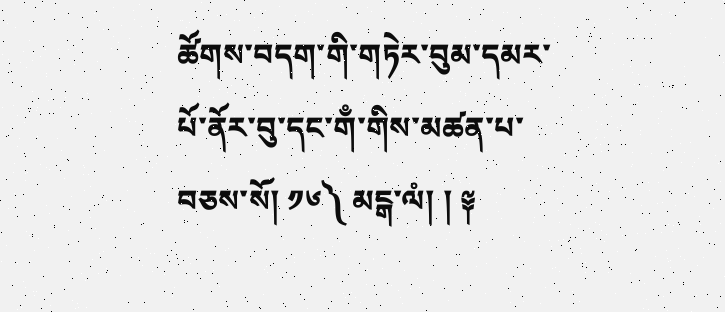ཚོགས་བདག་གི་གཏེར་བུམ་དམར་པོ་ནོར་བུ་དང་གྃ་གིས་མཚན་པ་བཅས་སོ། ༡༦༽ མངྒ་ལཾ། ། ༈